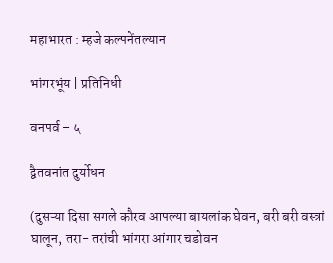महाभारत : म्हजे कल्पनेंतल्यान

भांगरभूंय | प्रतिनिधी

वनपर्व – ५

द्वैतवनांत दुर्योधन

(दुसऱ्या दिसा सगले कौरव आपल्या बायलांक घेवन, बरी बरी वस्त्रां घालून, तरा- तरांची भांगरा आंगार चडोवन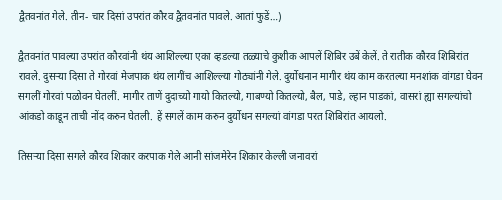द्वैतवनांत गेले. तीन- चार दिसां उपरांत कौरव द्वैतवनांत पावले. आतां फुडें…)

द्वैतवनांत पावल्या उपरांत कौरवांनी थंय आशिल्ल्या एका व्हडल्या तळ्याचे कुशीक आपलें शिबिर उबें केलें. ते रातीक कौरव शिबिरांत रावले. दुसऱ्या दिसा ते गोरवां मेजपाक थंय लागींच आशिल्ल्या गोठ्यांनी गेले. दुर्योधनान मागीर थंय काम करतल्या मनशांक वांगडा घेवन सगलीं गोरवां पळोवन घेतलीं. मागीर ताणें दुदाच्यो गायो कितल्यो, गाबण्यो कितल्यो, बैल, पाडे, ल्हान पाडकां, वासरां ह्या सगल्यांचो आंकडो काडून ताची नोंद करुन घेतली. हें सगलें काम करुन दुर्योधन सगल्यां वांगडा परत शिबिरांत आयलो.

तिसऱ्या दिसा सगले कौरव शिकार करपाक गेले आनी सांजमेरेन शिकार केल्ली जनावरां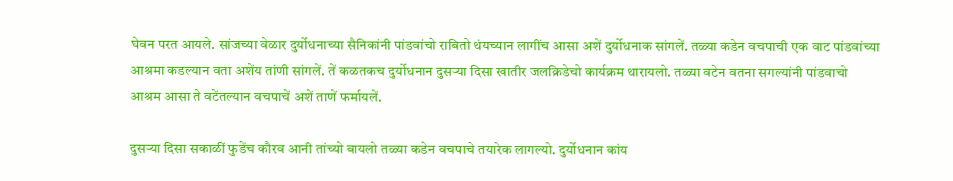घेवन परत आयले. सांजच्या वेळार दुर्योधनाच्या सैनिकांनी पांडवांचो राबितो थंयच्यान लागींच आसा अशें दुर्योधनाक सांगलें. तळ्या कडेन वचपाची एक वाट पांडवांच्या आश्रमा कडल्यान वता अशेंय तांणी सांगलें. तें कळतकच दुर्योधनान दुसऱ्या दिसा खातीर जलक्रिडेचो कार्यक्रम थारायलो. तळ्या वटेन वतना सगल्यांनी पांडवाचो आश्रम आसा ते वटेंतल्यान वचपाचें अशें ताणें फर्मायलें.

दुसऱ्या दिसा सकाळीं फुडेंच कौरव आनी तांच्यो बायलो तळ्या कडेन वचपाचे तयारेक लागल्यो. दुर्योधनान कांय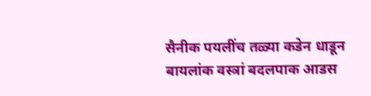सैनीक पयलींच तळ्या कडेन धाडून बायलांक वस्त्रां बदलपाक आडस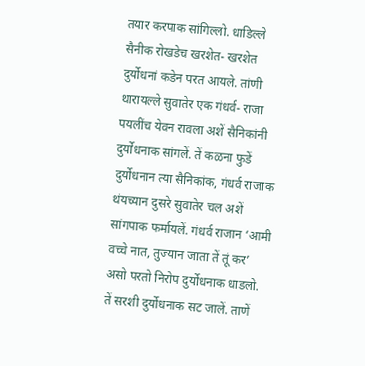तयार करपाक सांगिल्लो. धाडिल्ले सैनीक रोखडेच खरशेत- खरशेत दुर्योधनां कडेन परत आयले. तांणी थारायल्ले सुवातेर एक गंधर्व- राजा पयलींच येवन रावला अशें सैनिकांनी दुर्योधनाक सांगलें. तें कळना फुडें दुर्योधनान त्या सैनिकांक, गंधर्व राजाक थंयच्यान दुसरे सुवातेर चल अशें सांगपाक फर्मायलें. गंधर्व राजान ‘आमी वच्चे नात, तुज्यान जाता तें तूं कर’ असो परतो निरोप दुर्योधनाक धाडलो. तें सरशी दुर्योधनाक सट जालें. ताणें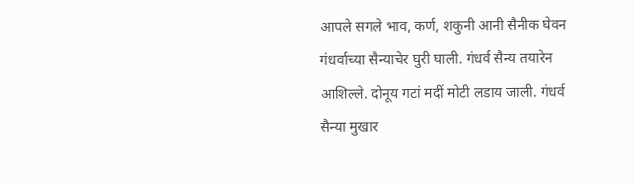आपले सगले भाव, कर्ण, शकुनी आनी सैनीक घेवन गंधर्वाच्या सैन्याचेर घुरी घाली. गंधर्व सैन्य तयारेन आशिल्ले. दोनूय गटां मदीं मोटी लडाय जाली. गंधर्व सैन्या मुखार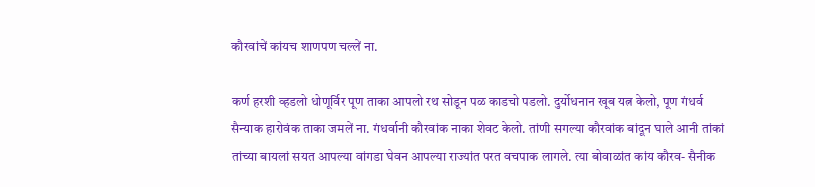कौरवांचें कांयच शाणपण चल्लें ना.

कर्ण हरशी व्हडलो धोणूर्विर पूण ताका आपलो रथ सोडून पळ काडचो पडलो. दुर्योधनान खूब यत्न केलो, पूण गंधर्व सैन्याक हारोवंक ताका जमलें ना. गंधर्वानी कौरवांक नाका शेवट केलो. तांणी सगल्या कौरवांक बांदून घाले आनी तांकां तांच्या बायलां सयत आपल्या वांगडा घेवन आपल्या राज्यांत परत वचपाक लागले. त्या बोवाळांत कांय कौरव- सैनीक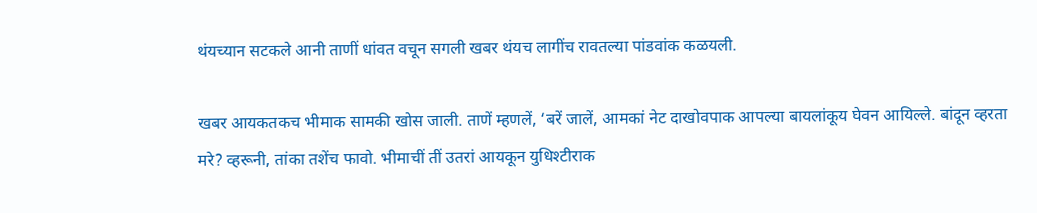थंयच्यान सटकले आनी ताणीं धांवत वचून सगली खबर थंयच लागींच रावतल्या पांडवांक कळयली.

खबर आयकतकच भीमाक सामकी खोस जाली. ताणें म्हणलें, ‘बरें जालें, आमकां नेट दाखोवपाक आपल्या बायलांकूय घेवन आयिल्ले. बांदून व्हरता मरे? व्हरूनी, तांका तशेंच फावो. भीमाचीं तीं उतरां आयकून युधिश्टीराक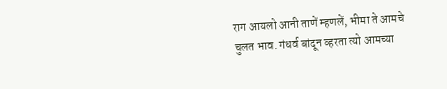राग आयलो आनी ताणें म्हणलें, भीमा ते आमचे चुलत भाव. गंधर्व बांदून व्हरता त्यो आमच्या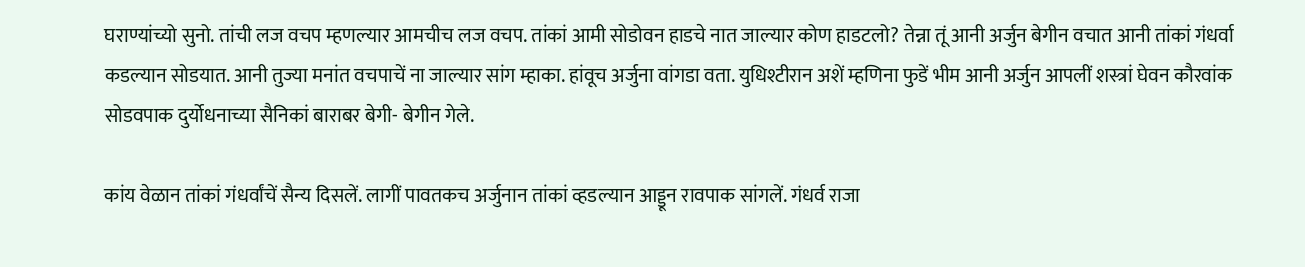घराण्यांच्यो सुनो. तांची लज वचप म्हणल्यार आमचीच लज वचप. तांकां आमी सोडोवन हाडचे नात जाल्यार कोण हाडटलो? तेन्ना तूं आनी अर्जुन बेगीन वचात आनी तांकां गंधर्वा कडल्यान सोडयात. आनी तुज्या मनांत वचपाचें ना जाल्यार सांग म्हाका. हांवूच अर्जुना वांगडा वता. युधिश्टीरान अशें म्हणिना फुडें भीम आनी अर्जुन आपलीं शस्त्रां घेवन कौरवांक सोडवपाक दुर्योधनाच्या सैनिकां बाराबर बेगी- बेगीन गेले.

कांय वेळान तांकां गंधर्वांचें सैन्य दिसलें. लागीं पावतकच अर्जुनान तांकां व्हडल्यान आड्डून रावपाक सांगलें. गंधर्व राजा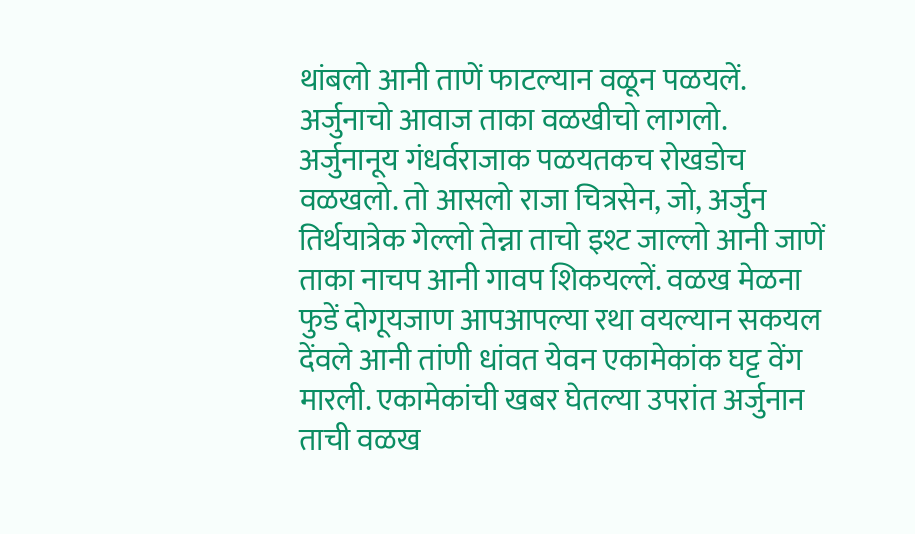थांबलो आनी ताणें फाटल्यान वळून पळयलें. अर्जुनाचो आवाज ताका वळखीचो लागलो. अर्जुनानूय गंधर्वराजाक पळयतकच रोखडोच वळखलो. तो आसलो राजा चित्रसेन, जो, अर्जुन तिर्थयात्रेक गेल्लो तेन्ना ताचो इश्ट जाल्लो आनी जाणें ताका नाचप आनी गावप शिकयल्लें. वळख मेळना फुडें दोगूयजाण आपआपल्या रथा वयल्यान सकयल देंवले आनी तांणी धांवत येवन एकामेकांक घट्ट वेंग मारली. एकामेकांची खबर घेतल्या उपरांत अर्जुनान ताची वळख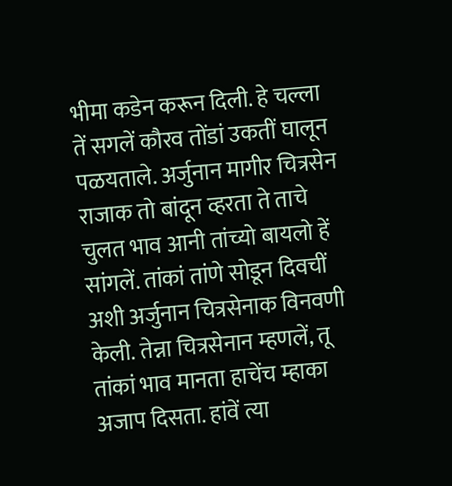भीमा कडेन करून दिली. हे चल्ला तें सगलें कौरव तोंडां उकतीं घालून पळयताले. अर्जुनान मागीर चित्रसेन राजाक तो बांदून व्हरता ते ताचे चुलत भाव आनी तांच्यो बायलो हें सांगलें. तांकां तांणे सोडून दिवचीं अशी अर्जुनान चित्रसेनाक विनवणी केली. तेन्ना चित्रसेनान म्हणलें, तू तांकां भाव मानता हाचेंच म्हाका अजाप दिसता. हांवें त्या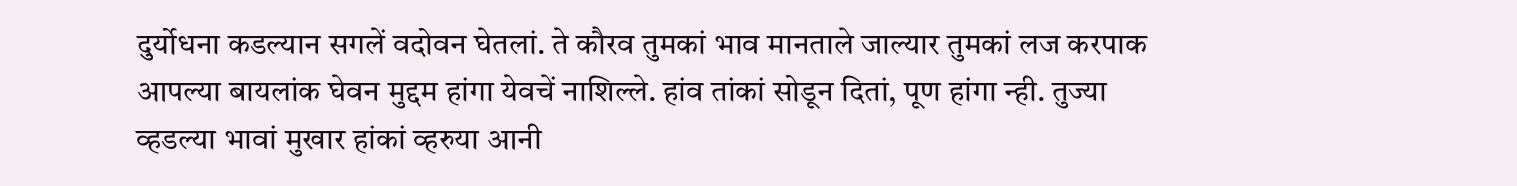दुर्योधना कडल्यान सगलें वदोवन घेतलां. ते कौरव तुमकां भाव मानताले जाल्यार तुमकां लज करपाक आपल्या बायलांक घेवन मुद्दम हांगा येवचें नाशिल्ले. हांव तांकां सोडून दितां, पूण हांगा न्ही. तुज्या व्हडल्या भावां मुखार हांकां व्हरुया आनी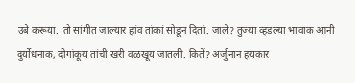उबे करूया. तो सांगीत जाल्यार हांव तांकां सोडून दितां. जाले? तुज्या व्हडल्या भावाक आनी दुर्योधनाक, दोगांकूय तांची खरी वळखूय जातली. कितें? अर्जुनान हयकार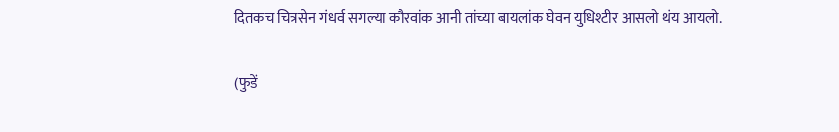दितकच चित्रसेन गंधर्व सगल्या कौरवांक आनी तांच्या बायलांक घेवन युधिश्टीर आसलो थंय आयलो.

(फुडें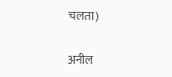चलता)

अनील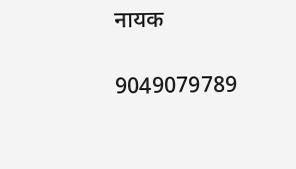नायक

9049079789